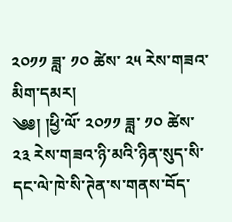༢༠༡༡ ཟླ་ ༡༠ ཚེས་ ༢༥ རེས་གཟའ་མིག་དམར།
༄༅། །ཕྱི་ལོ་ ༢༠༡༡ ཟླ་ ༡༠ ཚེས་ ༢༣ རེས་གཟའ་ཉི་མའི་ཉིན་སུད་སི་དང་ལེ་ཁེ་སི་ཊེན་ས་གནས་བོད་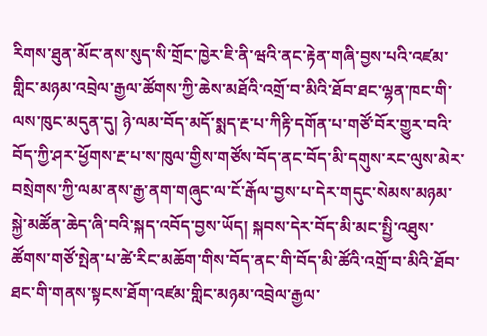རིགས་ཐུན་མོང་ནས་སུད་སི་གྲོང་ཁྱེར་ཇི་ནི་ཝའི་ནང་རྟེན་གཞི་བྱས་པའི་འཛམ་གླིང་མཉམ་འབྲེལ་རྒྱལ་ཚོགས་ཀྱི་ཆེས་མཐོའི་འགྲོ་བ་མིའི་ཐོབ་ཐང་ལྷན་ཁང་གི་ལས་ཁུང་མདུན་དུ། ཉེ་ལམ་བོད་མདོ་སྨད་རྔ་པ་ཀིརྟི་དགོན་པ་གཙོ་བོར་གྱུར་བའི་བོད་ཀྱི་ཤར་ཕྱོགས་རྔ་པ་ས་ཁུལ་གྱིས་གཙོས་བོད་ནང་བོད་མི་དགུས་རང་ལུས་མེར་བསྲེགས་ཀྱི་ལམ་ནས་རྒྱ་ནག་གཞུང་ལ་ངོ་རྒོལ་བྱས་པ་དེར་གདུང་སེམས་མཉམ་སྐྱེ་མཚོན་ཆེད་ཞི་བའི་སྐད་འབོད་བྱས་ཡོད། སྐབས་དེར་བོད་མི་མང་སྤྱི་འཐུས་ཚོགས་གཙོ་སྤེན་པ་ཚེ་རིང་མཆོག་གིས་བོད་ནང་གི་བོད་མི་ཚོའི་འགྲོ་བ་མིའི་ཐོབ་ཐང་གི་གནས་སྟངས་ཐོག་འཛམ་གླིང་མཉམ་འབྲེལ་རྒྱལ་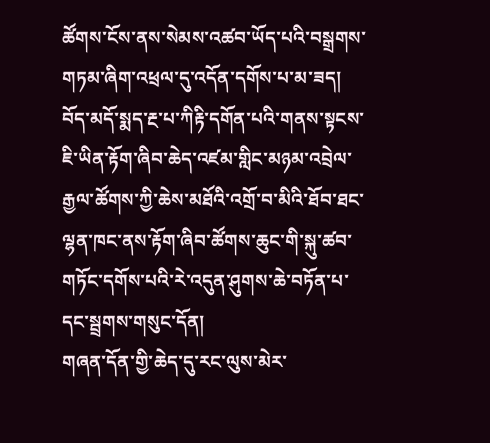ཚོགས་ངོས་ནས་སེམས་འཚབ་ཡོད་པའི་བསྒྲགས་གཏམ་ཞིག་འཕྲལ་དུ་འདོན་དགོས་པ་མ་ཟད། བོད་མདོ་སྨད་རྔ་པ་ཀིརྟི་དགོན་པའི་གནས་སྟངས་ཇི་ཡིན་རྟོག་ཞིབ་ཆེད་འཛམ་གླིང་མཉམ་འབྲེལ་རྒྱལ་ཚོགས་ཀྱི་ཆེས་མཐོའི་འགྲོ་བ་མིའི་ཐོབ་ཐང་ལྷན་ཁང་ནས་རྟོག་ཞིབ་ཚོགས་ཆུང་གི་སྐུ་ཚབ་གཏོང་དགོས་པའི་རེ་འདུན་ཤུགས་ཆེ་བཏོན་པ་དང་སྦྲགས་གསུང་དོན།
གཞན་དོན་གྱི་ཆེད་དུ་རང་ལུས་མེར་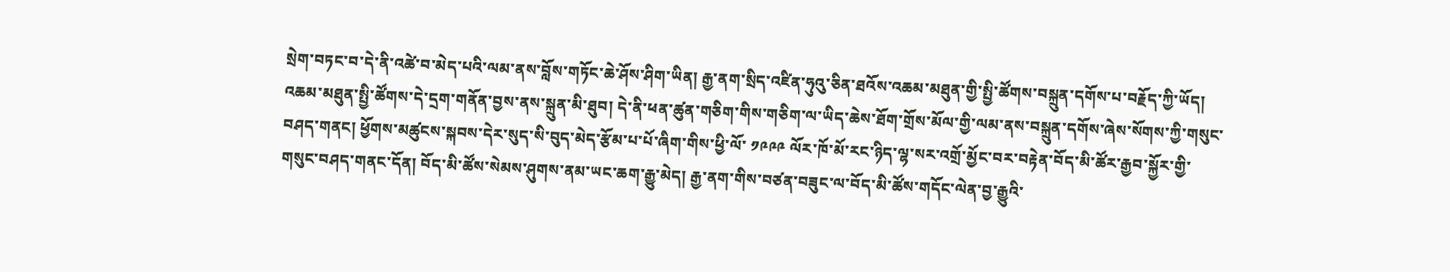སྲེག་བཏང་བ་དེ་ནི་འཚེ་བ་མེད་པའི་ལམ་ནས་བློས་གཏོང་ཆེ་ཤོས་ཤིག་ཡིན། རྒྱ་ནག་སྲིད་འཛིན་ཧུའུ་ཅིན་ཐའོས་འཆམ་མཐུན་གྱི་སྤྱི་ཚོགས་བསྐྲུན་དགོས་པ་བརྗོད་ཀྱི་ཡོད། འཆམ་མཐུན་སྤྱི་ཚོགས་དེ་དྲག་གནོན་བྱས་ནས་སྐྲུན་མི་ཐུབ། དེ་ནི་ཕན་ཚུན་གཅིག་གིས་གཅིག་ལ་ཡིད་ཆེས་ཐོག་གྲོས་མོལ་གྱི་ལམ་ནས་བསྐྲུན་དགོས་ཞེས་སོགས་ཀྱི་གསུང་བཤད་གནང། ཕྱོགས་མཚུངས་སྐབས་དེར་སུད་སི་བུད་མེད་རྩོམ་པ་པོ་ཞིག་གིས་ཕྱི་ལོ་ ༡༩༩༩ ལོར་ཁོ་མོ་རང་ཉིད་ལྷ་སར་འགྲོ་མྱོང་བར་བརྟེན་བོད་མི་ཚོར་རྒྱབ་སྐྱོར་གྱི་གསུང་བཤད་གནང་དོན། བོད་མི་ཚོས་སེམས་ཤུགས་ནམ་ཡང་ཆག་རྒྱུ་མེད། རྒྱ་ནག་གིས་བཙན་བཟུང་ལ་བོད་མི་ཚོས་གདོང་ལེན་བྱ་རྒྱུའི་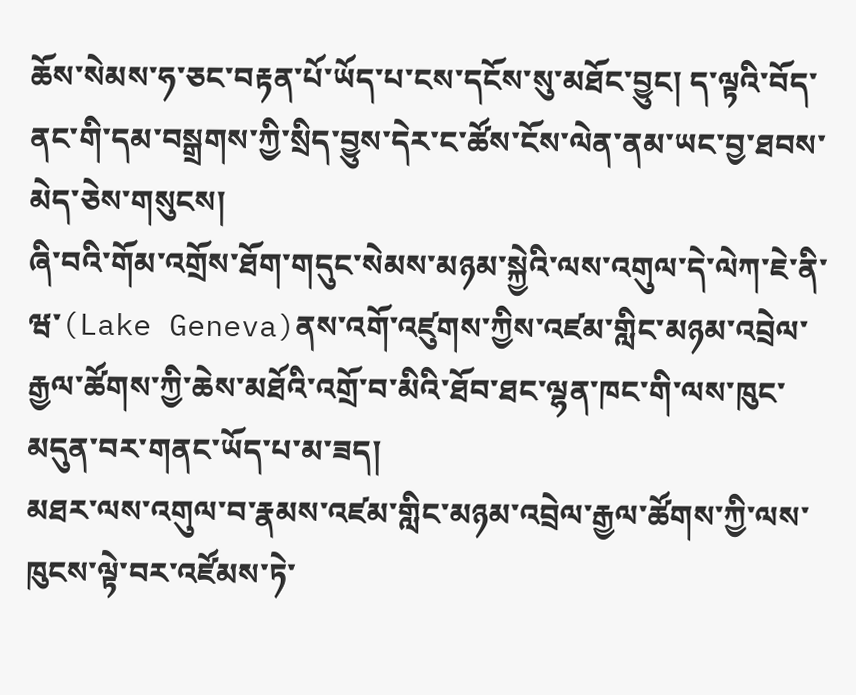ཆོས་སེམས་ཧ་ཅང་བརྟན་པོ་ཡོད་པ་ངས་དངོས་སུ་མཐོང་བྱུང། ད་ལྟའི་བོད་ནང་གི་དམ་བསྒྲགས་ཀྱི་སྲིད་བྱུས་དེར་ང་ཚོས་ངོས་ལེན་ནམ་ཡང་བྱ་ཐབས་མེད་ཅེས་གསུངས།
ཞི་བའི་གོམ་འགྲོས་ཐོག་གདུང་སེམས་མཉམ་སྐྱེའི་ལས་འགུལ་དེ་ལེཀ་ཇེ་ནི་ཝ་(Lake Geneva)ནས་འགོ་འཛུགས་ཀྱིས་འཛམ་གླིང་མཉམ་འབྲེལ་རྒྱལ་ཚོགས་ཀྱི་ཆེས་མཐོའི་འགྲོ་བ་མིའི་ཐོབ་ཐང་ལྷན་ཁང་གི་ལས་ཁུང་མདུན་བར་གནང་ཡོད་པ་མ་ཟད།
མཐར་ལས་འགུལ་བ་རྣམས་འཛམ་གླིང་མཉམ་འབྲེལ་རྒྱལ་ཚོགས་ཀྱི་ལས་ཁུངས་ལྟེ་བར་འཛོམས་ཏེ་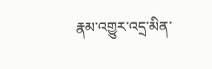རྣམ་འགྱུར་འདྲ་མིན་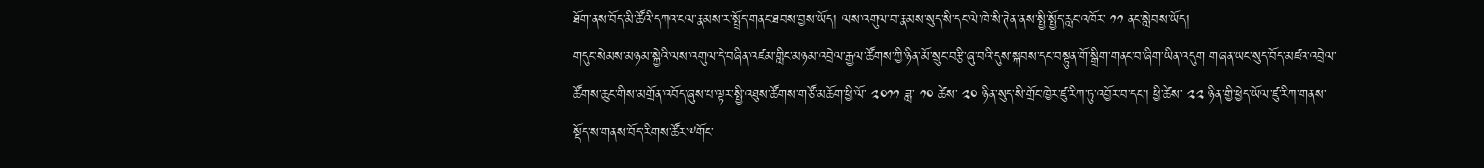ཐོག་ནས་བོད་མི་ཚོའི་དཀའ་ངལ་རྣམས་ར་སྤྲོད་གནང་ཐབས་བྱས་ཡོད། ལས་འགུལ་བ་རྣམས་སུད་སི་དང་ལེ་ཁེ་སི་ཊེན་ནས་སྤྱི་སྤྱོད་རླང་འཁོར་ ༡༡ ནང་སླེབས་ཡོད།
གདུང་སེམས་མཉམ་སྐྱེའི་ལས་འགུལ་དེ་བཞིན་འཛམ་གླིང་མཉམ་འབྲེལ་རྒྱལ་ཚོགས་ཀྱི་ཉིན་མོ་སྲུང་བརྩི་ཞུ་བའི་དུས་སྐབས་དང་བསྟུན་གོ་སྒྲིག་གནང་བ་ཞིག་ཡིན་འདུག གཞན་ཡང་སུད་བོད་མཛའ་འབྲེལ་ཚོགས་ཆུང་གིས་མགྲོན་འབོད་ཞུས་པ་ལྟར་སྤྱི་འཐུས་ཚོགས་གཙོ་མཆོག་ཕྱི་ལོ་ ༢༠༡༡ ཟླ་ ༡༠ ཚེས་ ༢༠ ཉིན་སུད་སི་གྲོང་ཁྱེར་ཛུ་རིཀ་ཏུ་འབྱོར་བ་དང་། ཕྱི་ཚེས་ ༢༢ ཉིན་གྱི་ཕྱེད་ཡོལ་ཛུ་རིཀ་གནས་སྡོད་ས་གནས་བོད་རིགས་ཚོར་༸གོང་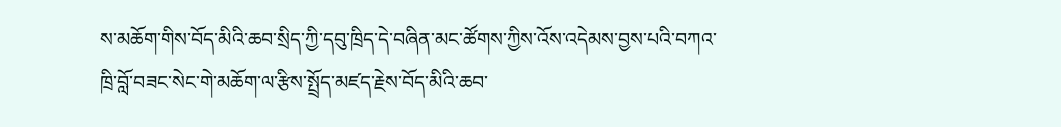ས་མཆོག་གིས་བོད་མིའི་ཆབ་སྲིད་ཀྱི་དབུ་ཁྲིད་དེ་བཞིན་མང་ཚོགས་ཀྱིས་འོས་འདེམས་བྱས་པའི་བཀའ་ཁྲི་བློ་བཟང་སེང་གེ་མཆོག་ལ་རྩིས་སྤྲོད་མཛད་རྗེས་བོད་མིའི་ཆབ་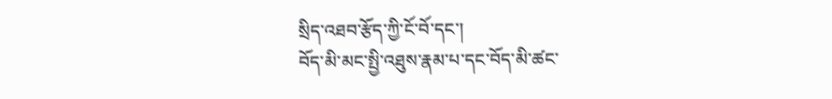སྲིད་འཐབ་རྩོད་ཀྱི་ངོ་བོ་དང་།
བོད་མི་མང་སྤྱི་འཐུས་རྣམ་པ་དང་བོད་མི་ཚང་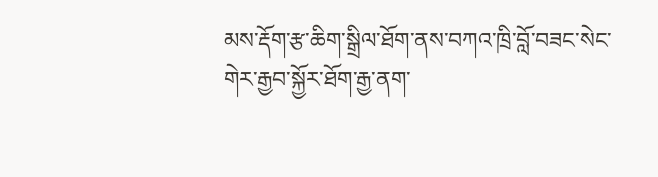མས་རྡོག་རྩ་ཆིག་སྒྲིལ་ཐོག་ནས་བཀའ་ཁྲི་བློ་བཟང་སེང་གེར་རྒྱབ་སྐྱོར་ཐོག་རྒྱ་ནག་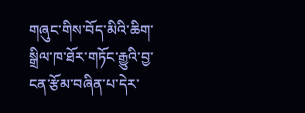གཞུང་གིས་བོད་མིའི་ཆིག་སྒྲིལ་ཁ་ཐོར་གཏོང་རྒྱུའི་བྱ་ངན་རྩོམ་བཞིན་པ་དེར་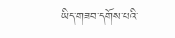ཡིད་གཟབ་དགོས་པའི་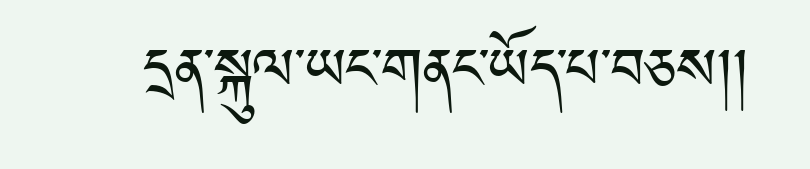དྲན་སྐུལ་ཡང་གནང་ཡོད་པ་བཅས།།